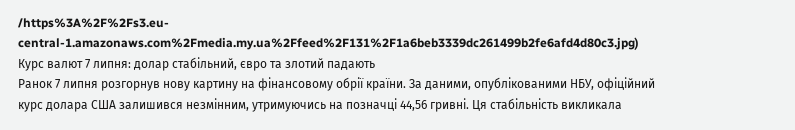/https%3A%2F%2Fs3.eu-central-1.amazonaws.com%2Fmedia.my.ua%2Ffeed%2F131%2F1a6beb3339dc261499b2fe6afd4d80c3.jpg)
Курс валют 7 липня: долар стабільний, євро та злотий падають
Ранок 7 липня розгорнув нову картину на фінансовому обрії країни. За даними, опублікованими НБУ, офіційний курс долара США залишився незмінним, утримуючись на позначці 44,56 гривні. Ця стабільність викликала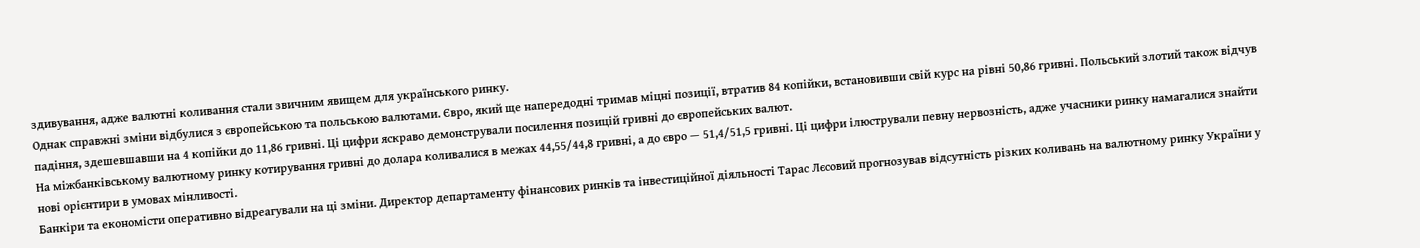здивування, адже валютні коливання стали звичним явищем для українського ринку.
Однак справжні зміни відбулися з європейською та польською валютами. Євро, який ще напередодні тримав міцні позиції, втратив 84 копійки, встановивши свій курс на рівні 50,86 гривні. Польський злотий також відчув падіння, здешевшавши на 4 копійки до 11,86 гривні. Ці цифри яскраво демонстрували посилення позицій гривні до європейських валют.
На міжбанківському валютному ринку котирування гривні до долара коливалися в межах 44,55/44,8 гривні, а до євро — 51,4/51,5 гривні. Ці цифри ілюстрували певну нервозність, адже учасники ринку намагалися знайти нові орієнтири в умовах мінливості.
Банкіри та економісти оперативно відреагували на ці зміни. Директор департаменту фінансових ринків та інвестиційної діяльності Тарас Лєсовий прогнозував відсутність різких коливань на валютному ринку України у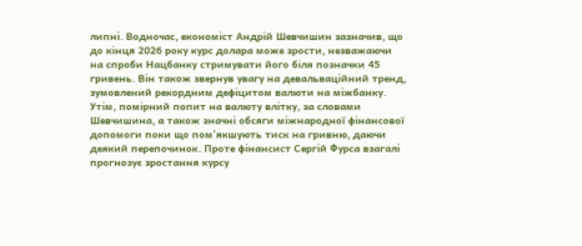липні. Водночас, економіст Андрій Шевчишин зазначив, що до кінця 2026 року курс долара може зрости, незважаючи на спроби Нацбанку стримувати його біля позначки 45 гривень. Він також звернув увагу на девальваційний тренд, зумовлений рекордним дефіцитом валюти на міжбанку.
Утім, помірний попит на валюту влітку, за словами Шевчишина, а також значні обсяги міжнародної фінансової допомоги поки що пом'якшують тиск на гривню, даючи деякий перепочинок. Проте фінансист Сергій Фурса взагалі прогнозує зростання курсу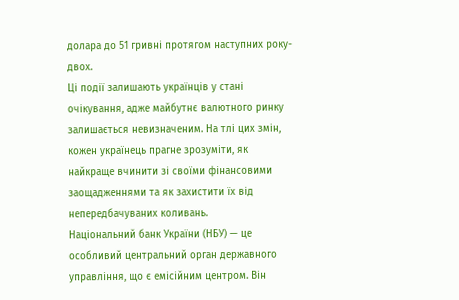долара до 51 гривні протягом наступних року-двох.
Ці події залишають українців у стані очікування, адже майбутнє валютного ринку залишається невизначеним. На тлі цих змін, кожен українець прагне зрозуміти, як найкраще вчинити зі своїми фінансовими заощадженнями та як захистити їх від непередбачуваних коливань.
Національний банк України (НБУ) — це особливий центральний орган державного управління, що є емісійним центром. Він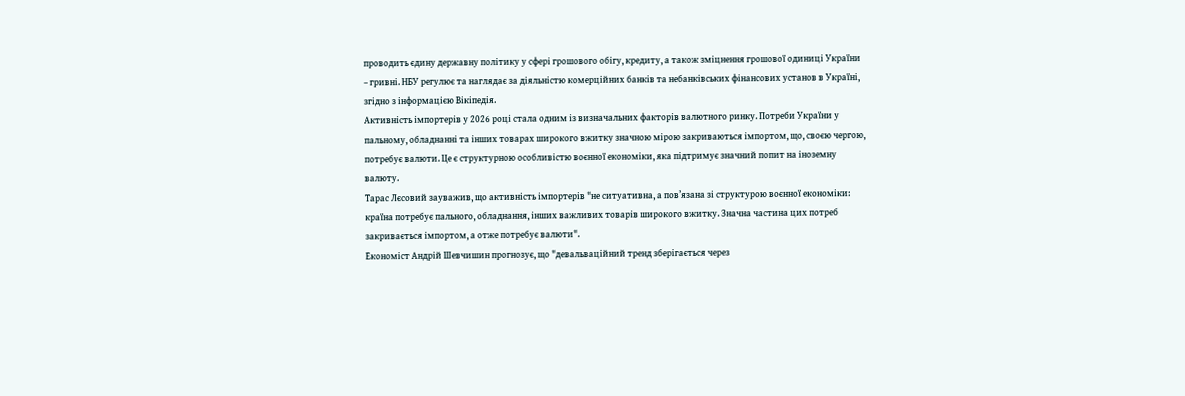проводить єдину державну політику у сфері грошового обігу, кредиту, а також зміцнення грошової одиниці України – гривні. НБУ регулює та наглядає за діяльністю комерційних банків та небанківських фінансових установ в Україні, згідно з інформацією Вікіпедія.
Активність імпортерів у 2026 році стала одним із визначальних факторів валютного ринку. Потреби України у пальному, обладнанні та інших товарах широкого вжитку значною мірою закриваються імпортом, що, своєю чергою, потребує валюти. Це є структурною особливістю воєнної економіки, яка підтримує значний попит на іноземну валюту.
Тарас Лєсовий зауважив, що активність імпортерів "не ситуативна, а пов’язана зі структурою воєнної економіки: країна потребує пального, обладнання, інших важливих товарів широкого вжитку. Значна частина цих потреб закривається імпортом, а отже потребує валюти".
Економіст Андрій Шевчишин прогнозує, що "девальваційний тренд зберігається через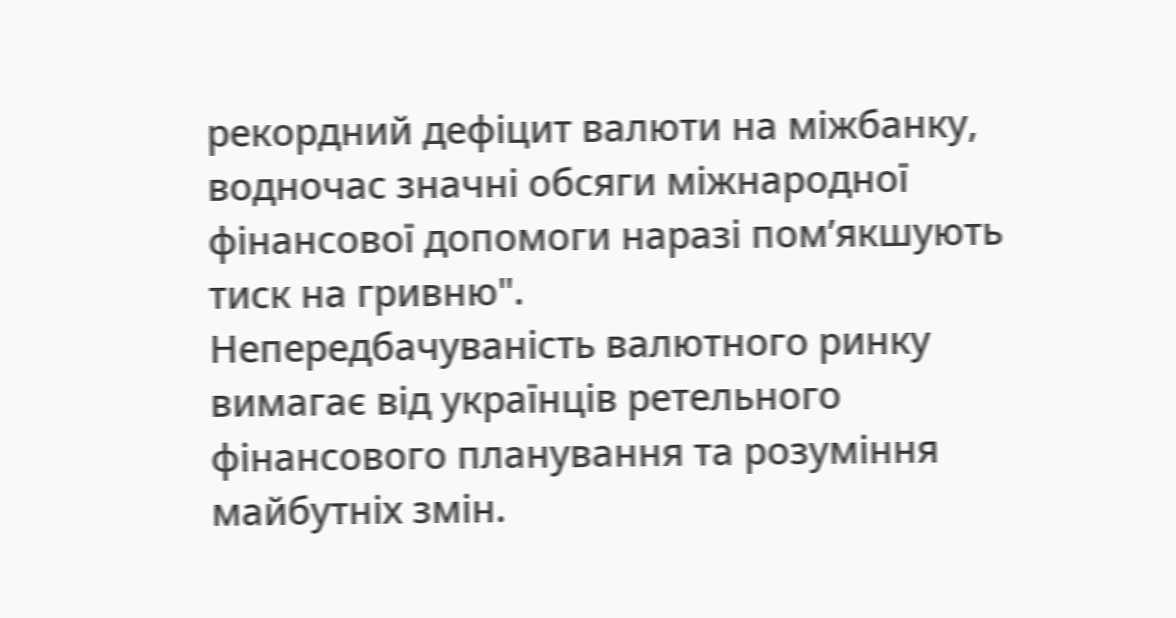рекордний дефіцит валюти на міжбанку, водночас значні обсяги міжнародної фінансової допомоги наразі пом’якшують тиск на гривню".
Непередбачуваність валютного ринку вимагає від українців ретельного фінансового планування та розуміння майбутніх змін.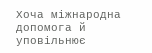Хоча міжнародна допомога й уповільнює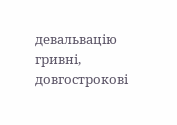девальвацію гривні, довгострокові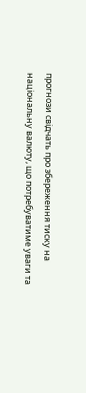прогнози свідчать про збереження тиску на національну валюту, що потребуватиме уваги та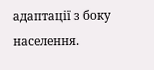адаптації з боку населення.